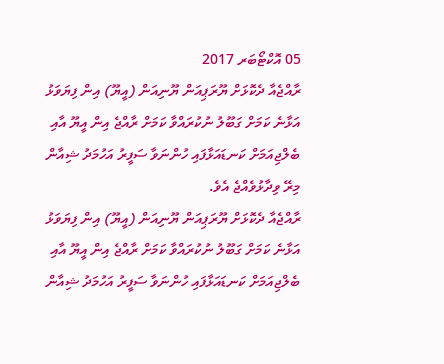05 އޮކްޓޯބަރ 2017
ރާއްޖެއާ ދެކޮޅަށް ޔޫރަޕިއަން ޔޫނިއަން (އީޔޫ) އިން ފިޔަވަޅު އަޅާނެ ކަމަށް ގަބޫލު ނުކުރައްވާ ކަމަށް ރާއްޖެ އިން އީޔޫ އާއި ބެލްޖިއަމަށް ކަނޑައަޅާފައި ހުންނަވާ ސަފީރު އަހުމަދު ޝިއާން މިރޭ ވިދާޅުވެއްޖެ އެވެ.
ރާއްޖެއާ ދެކޮޅަށް ޔޫރަޕިއަން ޔޫނިއަން (އީޔޫ) އިން ފިޔަވަޅު އަޅާނެ ކަމަށް ގަބޫލު ނުކުރައްވާ ކަމަށް ރާއްޖެ އިން އީޔޫ އާއި ބެލްޖިއަމަށް ކަނޑައަޅާފައި ހުންނަވާ ސަފީރު އަހުމަދު ޝިއާން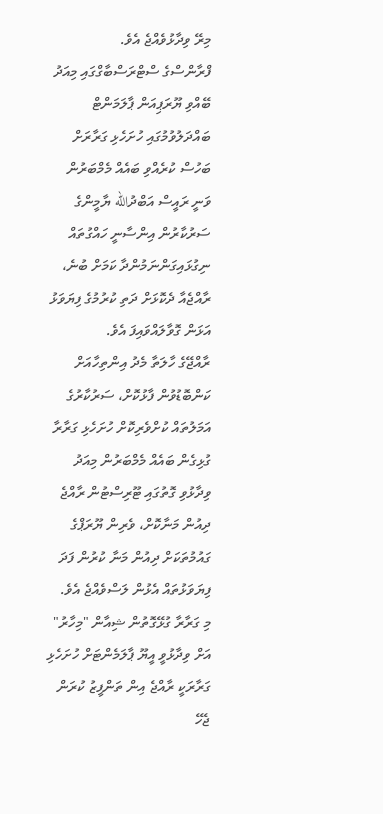މިރޭ ވިދާޅުވެއްޖެ އެވެ.
ފްރާންސްގެ ސްޓްރަސްބާގްގައި މިއަދު ބޭއްވި ޔޫރަޕިއަން ޕާލަމަންޓް ބައްދަލުވުމުގައި ހުށަހެޅި ގަރާރަށް ބަހުސް ކުރެއްވި ބައެއް މެމްބަރުން ވަނީ ރައީސް އަބްދުالله ޔާމީންގެ ސަރުކާރުން އިންސާނީ ހައްގުތައް ނިގުޅައިގަންނަމުންދާ ކަމަށް ބުނެ، ރާއްޖެއާ ދެކޮޅަށް ދަތި ކުރުމުގެ ފިޔަވަޅު އަޅަން ގޮވާލައްވައިފަ އެވެ.
ރާއްޖޭގެ ހާލަތާ މެދު އިންތިހާއަށް ކަންބޮޑުވުން ފާޅުކޮށް، ސަރުކާރުގެ އަމަލުތައް ކުށްވެރިކޮށް ހުށަހެޅި ގަރާރާ ގުޅިގެން ބައެއް މެމްބަރުން މިއަދު ވިދާޅުވި ގޮތުގައި ޓޫރިސްޓުން ރާއްޖެ ދިއުން މަނާކޮށް، ވެރިން ޔޫރަޕްގެ ގައުމުތަކަށް ދިއުން މަނާ ކުރުން ފަދަ ފިޔަވަޅުތައް އެޅުން ލަސްވެއްޖެ އެވެ.
މި ގަރާރާ ގުޅޭގޮތުން ޝިއާން "މިހާރު" އަށް ވިދާޅުވީ އީޔޫ ޕާލަމެންޓަށް ހުށަހެޅި ގަރާރަކީ ރާއްޖެ އިން ތަންފީޒު ކުރަން ޖެހޭ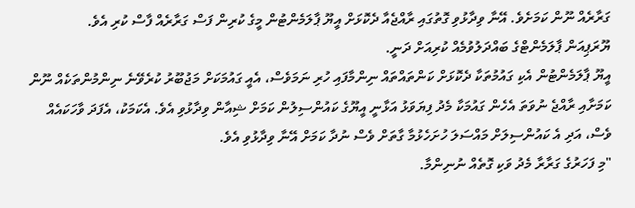ގަރާރެއް ނޫން ކަމަށެވެ. އޭނާ ވިދާޅުވި ގޮތުގައި ރާއްޖެއާ ދެކޮޅަށް އީޔޫ ޕާލަމެންޓުން މީގެ ކުރިން ފަސް ގަރާރެއް ފާސް ކުރި އެވެ.
ޔޫރަޕިއަން ޕާލަމެންޓްގެ ބައްދަލުވުމެއް ކުރިއަށް ދަނީ.
އީޔޫ ޕާލަމެންޓުން އެކި ގައުމުތަކާ ދެކޮޅަށް ކަންތައްތައް ނިންމާފައި ހުރި ނަމަވެސް، އެއީ ގައުމަކަށް މަޖުބޫރު ކުރެވޭނެ ނިންމުންތަކެއް ނޫން ކަމަށާއި ރާއްޖެ ނުވަތަ އެހެން ގައުމަކާ މެދު ފިޔަވަޅު އަޅާނީ އީޔޫގެ ކައުންސިލުން ކަމަށް ޝިއާން ވިދާޅުވި އެވެ. އެކަމަކު، އެފަދަ ވާހަކައެއް ވެސް، އަދި އެ ކައުންސިލަށް މައްސަލަ ހުށަހެޅުމާ ގާތަށް ވެސް ނުދާ ކަމަށް އޭނާ ވިދާޅުވި އެވެ.
"މި ފަހަރުގެ ގަރާރާ މެދު ވަކި ގޮތެއް ނުނިންމާ.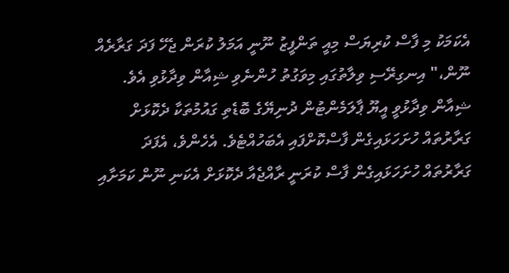އެކަމަކު މި ފާސް ކުރިޔަސް މިއީ ތަންފީޒު ނޫނީ އަމަލު ކުރަން ޖެހޭ ފަދަ ގަރާރެއް ނޫން،" އިނގިރޭސި ވިލާތުގައި މިވަގުތު ހުންނެވި ޝިއާން ވިދާޅުވި އެވެ.
ޝިއާން ވިދާޅުވީ އީޔޫ ޕާލަމެންޓުން ދުނިޔޭގެ ބޮޑެތި ގައުމުތަކާ ދެކޮޅަށް ގަރާރުތައް ހުށަހަޅައިގެން ފާސްކޮށްފައި އެބަހުއްޓެވެ. އެހެންވެ، އެފަދަ ގަރާރުތައް ހުށަހަޅައިގެން ފާސް ކުރަނީ ރާއްޖެއާ ދެކޮޅަށް އެކަނި ނޫން ކަމަށާއި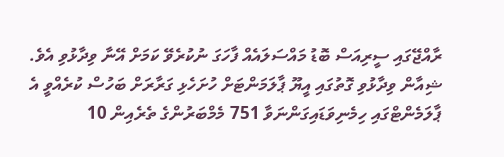ރާއްޖޭގައި ސީރިއަސް ބޮޑު މައްސަލައެއް ފާހަގަ ނުކުރެވޭ ކަމަށް އޭނާ ވިދާޅުވި އެވެ.
ޝިއާން ވިދާޅުވި ގޮތުގައި އީޔޫ ޕާލަމަންޓަށް ހުށަހެޅި ގަރާރަށް ބަހުސް ކުރެއްވީ އެ ޕާލަމެންޓްގައި ހިމެނިވަޑައިގަންނަވާ 751 މެމްބަރުންގެ ތެރެއިން 10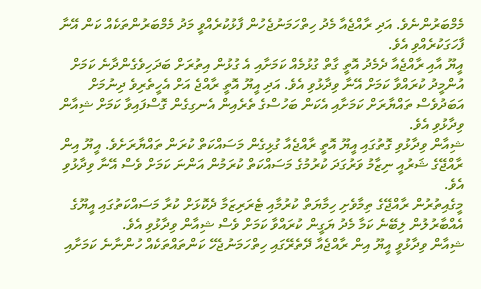މެމްބަރުންނެވެ. އަދި ރާއްޖެއާ މެދު ހިތްހަމަނުޖެހުން ފާޅުކުރެއްވީ މަދު މެމްބަރުންތަކެއް ކަން އޭނާ ފާހަގަކުރެއްވި އެވެ.
އީޔޫ އާއި ރާއްޖެއާ ދެމެދު އޮތީ ގާތް ގުޅުމެއް ކަމަށާއި އެ ގުޅުން އިތުރަށް ބަދަހިވެގެންދާނެ ކަމަށް އުންމީދު ކުރައްވާ ކަމަށް އޭނާ ވިދާޅުވި އެވެ. އަދި އީޔޫ އޮތީ ރާއްޖެ އަށް އެހީތެރިވެ ދިނުމަށް އަބަދުވެސް ތައްޔާރަށް ކަމަށާއި އެކަން ބަހުސްގެ ތެރެއިން އެނގިގެން ގޮސްފައިވާ ކަމަށް ޝިއާން ވިދާޅުވި އެވެ.
ޝިއާން ވިދާޅުވި ގޮތުގައި އީޔޫ އޮތީ ރާއްޖެއާ ގުޅިގެން މަސައްކަތް ކުރަން ތައްޔާރަށެވެ. އީޔޫ އިން ރާއްޖޭގެ ޝަރުއީ ނިޒާމު ވަރުގަދަ ކުރުމުގެ މަސައްކަތް ކުރަމުން އަންނަ ކަމަށް ވެސް އޭނާ ވިދާޅުވި އެވެ.
މީގެއިތުރުން ރާއްޖޭގެ ތިމާވެށި ހިމާޔަތް ކުރުމާއި ޓެރަރިޒަމާ ދެކޮޅަށް ކުރާ މަސައްކަތުގައި އީޔޫގެ އެއްބާރުލުން ލިބޭނެ ކަމާ މެދު ޔަގީން ކުރައްވާ ކަމަށް ވެސް ޝިއާން ވިދާޅުވި އެވެ.
ޝިއާން ވިދާޅުވީ އީޔޫ އިން ރާއްޖެއާ ދޭތެރޭގައި ހިތްހަމަނުޖެހޭ ކަންތައްތަކެއް ހުންނާނެ ކަމަށާއި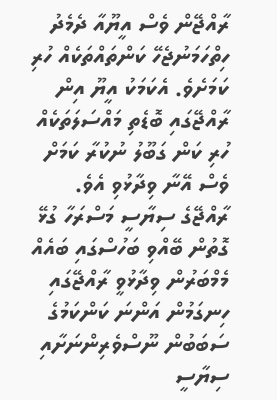ރާއްޖޭން ވެސް އީޔޫއާ ދެމެދު ހިތްހަމަނުޖެހޭ ކަންތައްތަކެއް ހުރި ކަމަށެވެ. އެކަމަކު އީޔޫ އިން ރާއްޖޭގައި ބޮޑެތި މައްސަލަތަކެއް ހުރި ކަން ގަބޫލު ނުކުރާ ކަމަށް ވެސް އޭނާ ވިދާޅުވި އެވެ.
ރާއްޖޭގެ ސިޔާސީ މަސްރަހާ ގުޅޭ ގޮތުން ބޭއްވި ބަހުސްގައި ބައެއް މެމްބަރުން ވިދާޅުވީ ރާއްޖޭގައި ހިނގަމުން އަންނަ ކަންކަމުގެ ސަބަބުން ނޫސްވެރިންނަށާއި ސިޔާސީ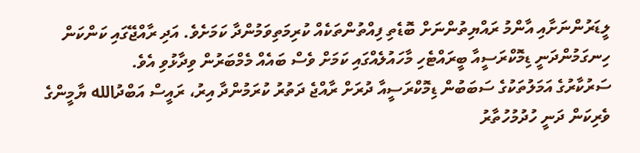ލީޑަރުންނަށާއި އާންމު ރައްޔިތުންނަށް ބޮޑެތި ފިއްތުންތަކެއް ކުރިމަތިވަމުންދާ ކަމަށެވެ. އަދި ރާއްޖޭގައި ކަންކަން ހިނގަމުންދަނީ ޑިމޮކްރަސީއާ ބީރައްޓެހި މާހައުލެއްގައި ކަމަށް ވެސް ބައެއް މެމްބަރުން ވިދާޅުވި އެވެ.
ސަރުކާރުގެ އަމަލުތަކުގެ ސަބަބުން ޑިމޮކްރަސީއާ ދުރަށް ރާއްޖެ ދަތުރު ކުރަމުންދާ އިރު، ރައީސް އަބްދުالله ޔާމީންގެ ވެރިކަން ދަނީ ހުދުމުހުތާރު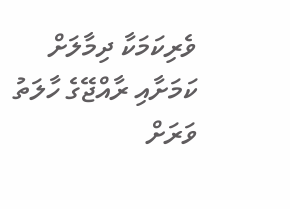ވެރިކަމަކާ ދިމާލަށް ކަމަށާއި ރާއްޖޭގެ ހާލަތު ވަރަށް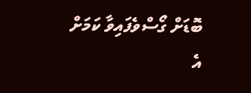ބޮޑަށް ގޯސްވެފައިވާ ކަމަށް އެ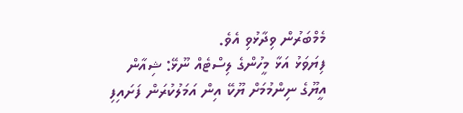މެމްބަރުން ވިދާޅުވި އެވެ.
ފިޔަވަޅު އަޅާ މީހުންގެ ލިސްޓެއް ނޫޅޭ: ޝިއާން
އީޔޫގެ ނިންމުމަށް ޔޫކޭ އިން އަމަލުކުރަން ފަށައިފި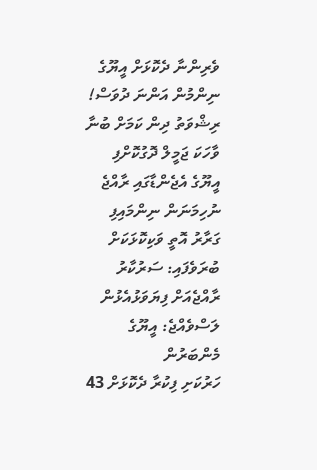ވެރިންނާ ދެކޮޅަށް އީޔޫގެ ނިންމުން އަންނަ ދުވަސް!
ރިޝްވަތު ދިން ކަމަށް ބުނާ ވާހަކަ ޖަމީލް ދޮގުކޮށްފި
އީޔޫގެ އެޖެންޑާގައި ރާއްޖެ ނުހިމަނަން ނިންމައިފި
ގަރާރު އޮތީ ވަކިކޮޅަކަށް ބުރަވެފައި: ސަރުކާރު
ރާއްޖެއަށް ފިޔަވަޅުއެޅުން ލަސްވެއްޖެ: އީޔޫގެ މެންބަރުން
ހަރުކަށި ފިކުރާ ދެކޮޅަށް 43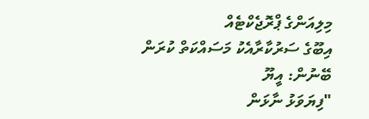މިލިއަންގެ ޕްރޮޖެކްޓެއް
އިބޫގެ ސަރުކާރާއެކު މަސައްކަތް ކުރަން ބޭނުން: އީޔޫ
"ފިޔަވަޅު ނާޅަން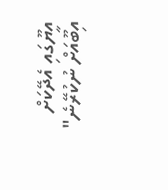އީޔޫގައި އެދޭކަށް އިބޫއަށް ނުކުރޭނެ"